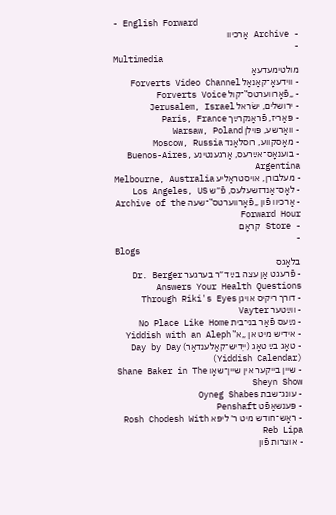- English Forward
- Archive אַרכיוו
-
Multimedia
מולטימעדעאַ
- ווידעאָ־קאַנאַל Forverts Video Channel
- „פֿאָרווערטס‟־קול Forverts Voice
- ירושלים, ישׂראל Jerusalem, Israel
- פּאַריז, פֿראַנקרײַך Paris, France
- וואַרשע, פּוילן Warsaw, Poland
- מאָסקווע, רוסלאַנד Moscow, Russia
- בוענאָס־אײַרעס, אַרגענטינע Buenos-Aires, Argentina
- מעלבורן, אויסטראַליע Melbourne, Australia
- לאָס־אַנדזשעלעס, פֿ״ש Los Angeles, US
- אַרכיוו פֿון „פֿאָרווערטס‟־שעה Archive of the Forward Hour
- Store קראָם
-
Blogs
בלאָגס
- פֿרעגט אַן עצה בײַ ד״ר בערגער Dr. Berger Answers Your Health Questions
- דורך ריקיס אויגן Through Riki's Eyes
- ווײַטער Vayter
- נײַעס פֿאַר בני־בית No Place Like Home
- אידיש מיט אן „א‟ Yiddish with an Aleph
- טאָג בײַ טאָג (ייִדיש־קאַלענדאַר) Day by Day (Yiddish Calendar)
- שיין בייקער אין שיין־שאָו Shane Baker in The Sheyn Show
- עונג־שבת Oyneg Shabes
- פּענשאַפֿט Penshaft
- ראָש־חודש מיט ר׳ ליפּא Rosh Chodesh With Reb Lipa
- אוצרות פֿון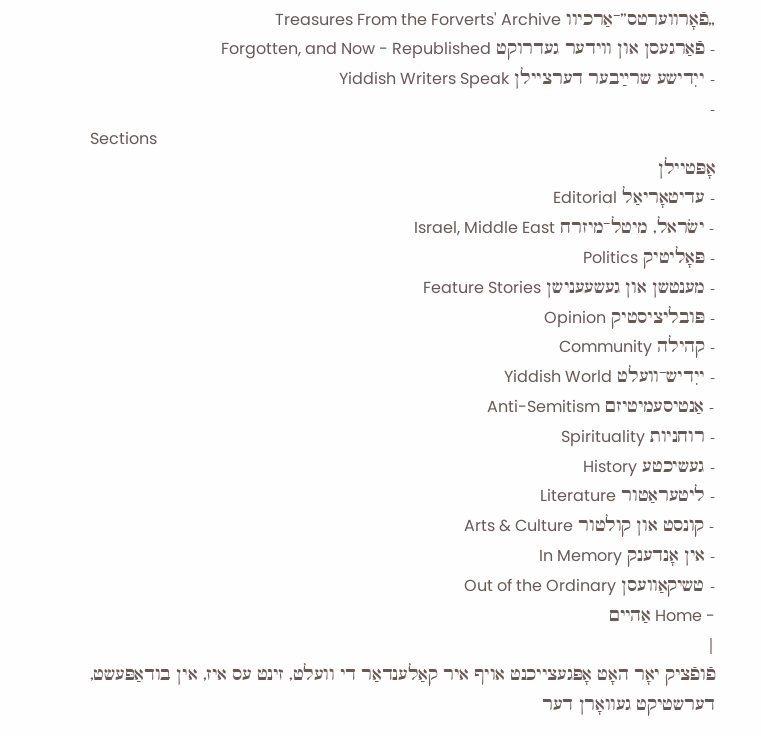„פֿאָרווערטס”־אַרכיוו Treasures From the Forverts' Archive
- פֿאַרגעסן און ווידער געדרוקט Forgotten, and Now - Republished
- ייִדישע שרײַבער דערציילן Yiddish Writers Speak
-
Sections
אָפּטיילן
- עדיטאָריאַל Editorial
- ישׂראל, מיטל־מיזרח Israel, Middle East
- פּאָליטיק Politics
- מענטשן און געשעענישן Feature Stories
- פּובליציסטיק Opinion
- קהילה Community
- ייִדיש־וועלט Yiddish World
- אַנטיסעמיטיזם Anti-Semitism
- רוחניות Spirituality
- געשיכטע History
- ליטעראַטור Literature
- קונסט און קולטור Arts & Culture
- אין אָנדענק In Memory
- טשיקאַוועסן Out of the Ordinary
- Home אַהיים
|
פֿופֿציק יאָר האָט אָפּגעצייכנט אויף איר קאַלענדאַר די וועלט, זינט עס איז, אין בודאַפּעשט, דערשטיקט געוואָרן דער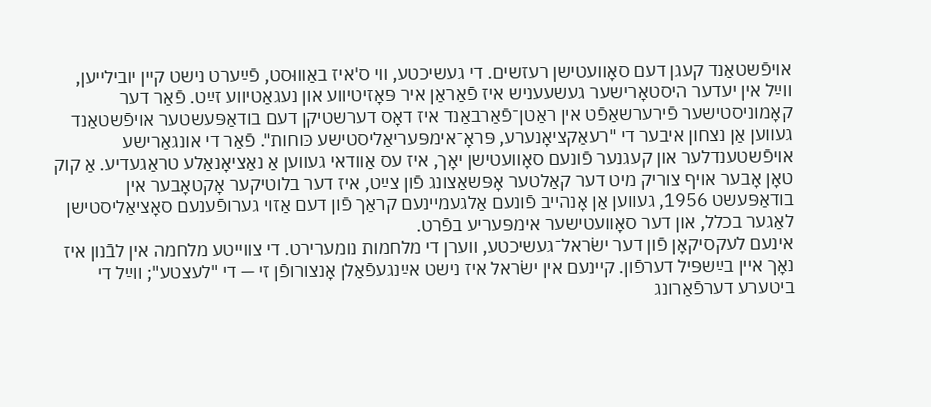אויפֿשטאַנד קעגן דעם סאָוועטישן רעזשים. די געשיכטע, ווי ס'איז באַוווּסט, פֿײַערט נישט קיין יובילייען, ווײַל אין יעדער היסטאָרישער געשעעניש איז פֿאַראַן איר פּאָזיטיווע און נעגאַטיווע זײַט. פֿאַר דער קאָמוניסטישער פֿירערשאַפֿט אין ראַטן־פֿאַרבאַנד איז דאָס דערשטיקן דעם בודאַפּעשטער אויפֿשטאַנד געווען אַן נצחון איבער די "רעאַקציאָנערע, פּראָ־אימפּעריאַליסטישע כּוחות". פֿאַר די אונגאַרישע אויפֿשטענדלער און קעגנער פֿונעם סאָוועטישן יאָך, איז עס אַוודאי געווען אַ נאַציאָנאַלע טראַגעדיע. אַ קוק טאָן אָבער אויף צוריק מיט דער קאַלטער אָפּשאַצונג פֿון צײַט, איז דער בלוטיקער אָקטאָבער אין בודאַפּעשט 1956, געווען אַן אָנהייב פֿונעם אַלגעמיינעם קראַך פֿון דעם אַזוי גערופֿענעם סאָציאַליסטישן לאַגער בכלל, און דער סאָוועטישער אימפּעריע בפֿרט.
אינעם לעקסיקאָן פֿון דער ישׂראל־געשיכטע, ווערן די מלחמות נומערירט. די צווייטע מלחמה אין לבֿנון איז נאָך איין בײַשפּיל דערפֿון. קיינעם אין ישׂראל איז נישט אײַנגעפֿאַלן אָנצורופֿן זי — די "לעצטע"; ווײַל די ביטערע דערפֿאַרונג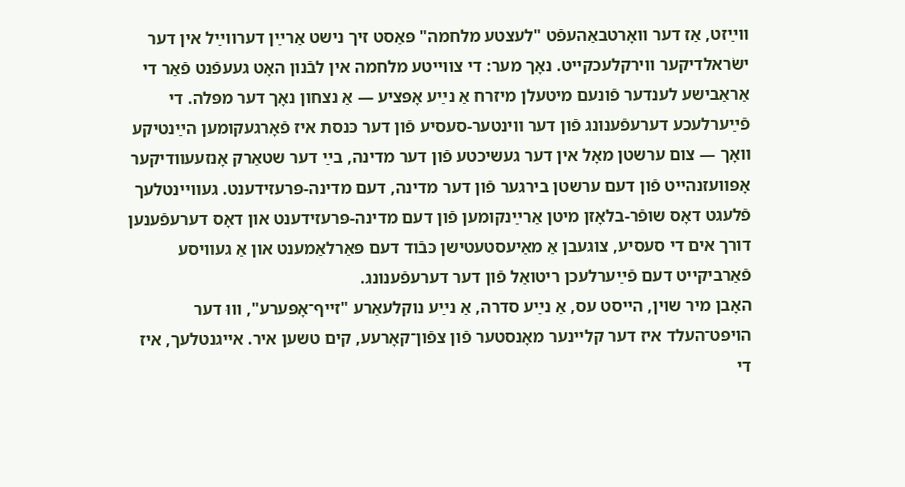ווײַזט, אַז דער וואָרטבאַהעפֿט "לעצטע מלחמה" פּאַסט זיך נישט אַרײַן דערווײַל אין דער ישׂראלדיקער ווירקלעכקייט. נאָך מער: די צווייטע מלחמה אין לבֿנון האָט געעפֿנט פֿאַר די אַראַבישע לענדער פֿונעם מיטעלן מיזרח אַ נײַע אָפּציע — אַ נצחון נאָך דער מפּלה. די פֿײַערלעכע דערעפֿענונג פֿון דער װינטער-סעסיע פֿון דער כּנסת איז פֿאָרגעקומען הײַנטיקע װאָך — צום ערשטן מאָל אין דער געשיכטע פֿון דער מדינה, בײַ דער שטאַרק אָנזעעװדיקער אָפּװעזנהייט פֿון דעם ערשטן בירגער פֿון דער מדינה, דעם מדינה-פּרעזידענט. געװײנטלעך פֿלעגט דאָס שופֿר-בלאָזן מיטן אַרײַנקומען פֿון דעם מדינה-פּרעזידענט און דאָס דערעפֿענען דורך אים די סעסיע, צוגעבן אַ מאַיעסטעטישן כּבֿוד דעם פּאַרלאַמענט און אַ געװיסע פֿאַרביקייט דעם פֿײַערלעכן ריטואַל פֿון דער דערעפֿענונג.
האָבן מיר שוין, הייסט עס, אַ נײַע סדרה, אַ נײַע נוקלעאַרע "זייף־אָפּערע", וווּ דער הויפּט־העלד איז דער קליינער מאָנסטער פֿון צפֿון־קאָרעע, קים טשען איר. אייגנטלעך, איז די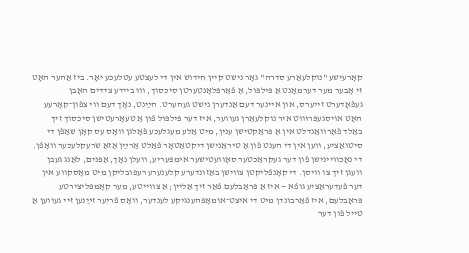קאָרעיִשע "נוקלעאַרע סדרה" גאָר נישט קיין חידוש אין די לעצטע עטלעכע יאָר. ביז אַהער האָט זי אָבער מער דערמאָנט אַ פּילפּול, אַ פֿאַרפּלאָנטערטן סיכסוך, וווּ ביידע צדדים האָבן געפֿאָדערט זייערס, און איינער דעם אַנדערן נישט געהערט. הײַנט, נאָך דעם ווי צפֿון־קאָרעע האָט אויסגעפּרוּווט איר נוקלעאַרן געווער, איז דער פּילפּול פֿון אַ טעאָרעטישן סיכסוך זיך באַלד פֿאַרוואַנדלט אין אַ פּראַקטישן ענין, מיט אַלע מעגלעכע פֿאָלגן וואָס עס קאָן שאַפֿן די סיטואַציע, ווען אין די הענט פֿון אַ טיראַנישן דיקטאַטאָר פֿאַלט אַרײַן אַזאַ שרעקלעכער וואָפֿן.
די נאָכוויינישן פֿון דער געקראַכטער סאָוועטישער אימפּעריע, וועלן נאָך, אַפּנים, לאַנג געבן וועגן זיך צו וויסן. די קאָנפֿליקטן צווישן באַזונדערע קלענערע רעפּובליקן מיט מאָסקווע אין דער פֿעדעראַציע גופֿא — איז אַ פּראָבלעם פֿאַר זיך אַליין; אַ צווייטע, מער קאָמפּליצירטע פּראָבלעם, איז פֿאַרבונדן מיט די איצט־אומאָפּהענגיקע לענדער, וואָס פֿריִער זײַנען זיי געווען אַ טייל פֿון דער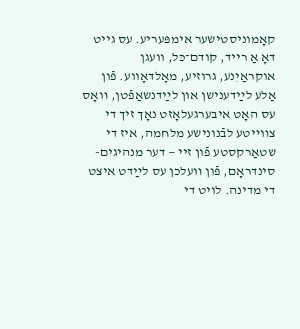קאָמוניסטישער אימפּעריע. עס גייט דאָ אַ רייד, קודם־כּל, וועגן אוקראַיִנע, גרוזיע, מאָלדאָווע. פֿון אַלע לײַדענישן און לײַדנשאַפֿטן, װאָס עס האָט איבערגעלאָזט נאָך זיך די צװײטע לבֿנונישע מלחמה, איז די שטאַרקסטע פֿון זיי — דער מנהיגים-סינדראָם, פֿון װעלכן עס לײַדט איצט די מדינה. לויט די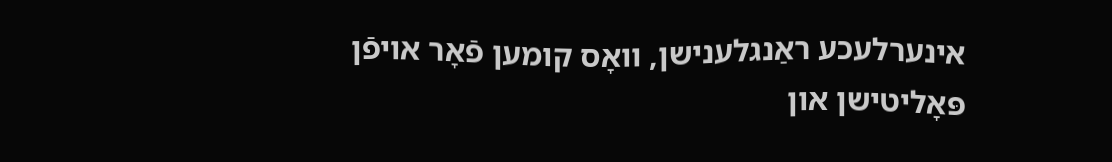אינערלעכע ראַנגלענישן, װאָס קומען פֿאָר אויפֿן פּאָליטישן און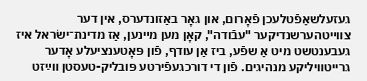געזעלשאַפֿטלעכן פֿאָרום, און גאָר באַזונדערס, אין דער צװײטהערשנדיקער "עבֿודה", קאָן מען מײנען, אַז מדינת־ישׂראל איז געבענטשט מיט אַ שפֿע, ביז אַן עודף, פֿון פּאָטענציעלע אָדער גרייטװיליקע מנהיגים. פֿון די דורכגעפֿירטע פּובליק-טעסטן װײַזט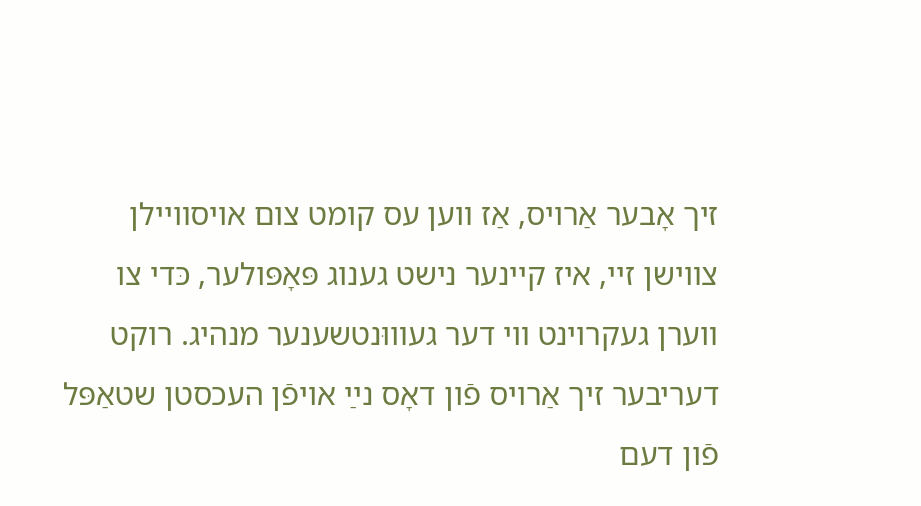זיך אָבער אַרויס, אַז װען עס קומט צום אויסװײלן צװישן זיי, איז קיינער נישט גענוג פּאָפּולער, כּדי צו װערן געקרוינט װי דער געװוּנטשענער מנהיג. רוקט דעריבער זיך אַרויס פֿון דאָס נײַ אויפֿן העכסטן שטאַפּל פֿון דעם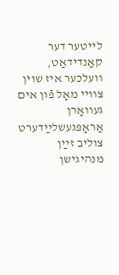לייטער דער קאַנדידאַט, װעלכער איז שוין צװײ מאָל פֿון אים געװאָרן אַראָפּגעשלײַדערט צוליב זײַן מנהיגישן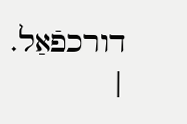דורכפֿאַל. |